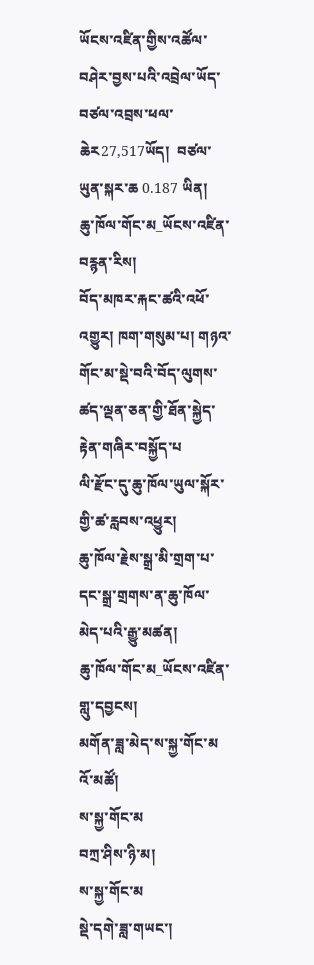ཡོངས་འཛིན་གྱིས་འཚོལ་བཤེར་བྱས་པའི་འབྲེལ་ཡོད་བཙལ་འབྲས་ཕལ་ཆེར27,517ཡོད།  བཙལ་ཡུན་སྐར་ཆ 0.187 ཡིན།
ཆུ་ཁོལ་གོང་མ_ཡོངས་འཛིན་བརྙན་རིས།
བོད་མཁར་རྐང་ཚའི་འཕོ་འགྱུར། ཁག་གསུམ་པ། གཉའ་གོང་མ་སྡེ་བའི་བོད་ལུགས་ཚད་ལྡན་ཅན་གྱི་ཐོན་སྐྱེད་རྟེན་གཞིར་བསྐྱོད་པ
ལི་རྫོང་དུ་ཆུ་ཁོལ་ཡུལ་སྐོར་གྱི་ཚ་རླབས་འཕྱུར།
ཆུ་ཁོལ་རྗེས་སྒྲ་མི་གྲག་པ་དང་སྒྲ་གྲགས་ན་ཆུ་ཁོལ་མེད་པའི་རྒྱུ་མཚན།
ཆུ་ཁོལ་གོང་མ_ཡོངས་འཛིན་གླུ་དབྱངས།
མགོན་ཟླ་མེད་ས་སྐྱ་གོང་མ
འོ་མཚོ།
ས་སྐྱ་གོང་མ
བཀྲ་ཤིས་ཉི་མ།
ས་སྐྱ་གོང་མ
སྡེ་དགེ་ཟླ་གཡང་།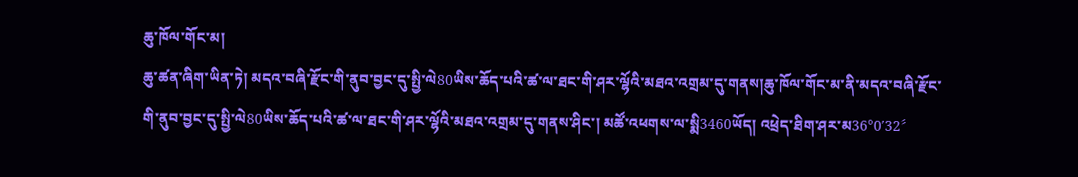ཆུ་ཁོལ་གོང་མ།
ཆུ་ཚན་ཞིག་ཡིན་ཏེ། མདའ་བཞི་རྫོང་གི་ནུབ་བྱང་དུ་སྤྱི་ལེ80ཡིས་ཆོད་པའི་ཚ་ལ་ཐང་གི་ཤར་ལྷོའི་མཐའ་འགྲམ་དུ་གནས།ཆུ་ཁོལ་གོང་མ་ནི་མདའ་བཞི་རྫོང་གི་ནུབ་བྱང་དུ་སྤྱི་ལེ80ཡིས་ཆོད་པའི་ཚ་ལ་ཐང་གི་ཤར་ལྷོའི་མཐའ་འགྲམ་དུ་གནས་ཤིང་། མཚོ་འཕགས་ལ་སྨི3460ཡོད། འཕྲེད་ཐིག་ཤར་མ36°0′32〞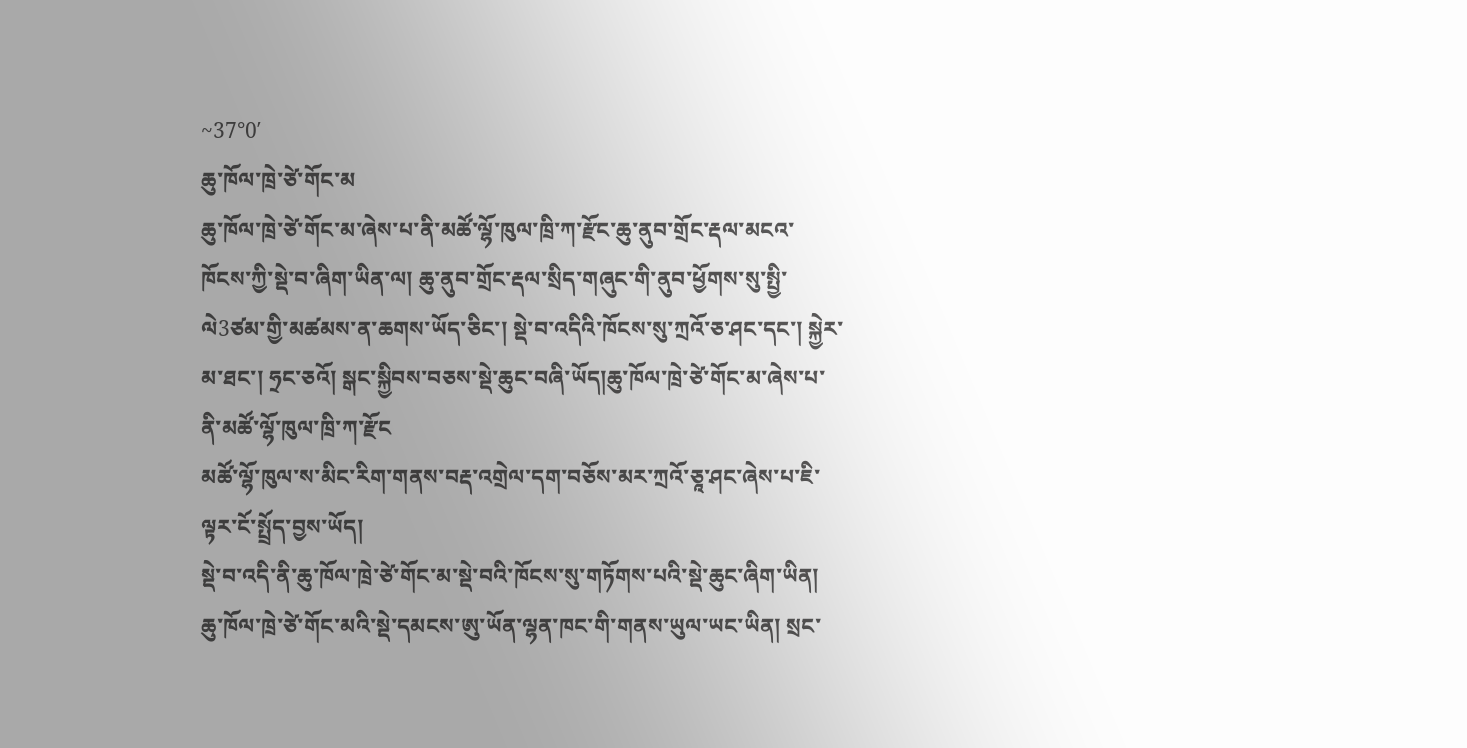~37°0′
ཆུ་ཁོལ་ཁྲེ་ཙེ་གོང་མ
ཆུ་ཁོལ་ཁྲེ་ཙེ་གོང་མ་ཞེས་པ་ནི་མཚོ་ལྷོ་ཁུལ་ཁྲི་ཀ་རྫོང་ཆུ་ནུབ་གྲོང་རྡལ་མངའ་ཁོངས་ཀྱི་སྡེ་བ་ཞིག་ཡིན་ལ། ཆུ་ནུབ་གྲོང་རྡལ་སྲིད་གཞུང་གི་ནུབ་ཕྱོགས་སུ་སྤྱི་ལེ3ཙམ་གྱི་མཚམས་ན་ཆགས་ཡོད་ཅིང་། སྡེ་བ་འདིའི་ཁོངས་སུ་ཀྲའོ་ཅ་ཤང་དང་། སྐྱེར་མ་ཐང་། ཧྲང་ཅའོ། སྒང་སྐྱིབས་བཅས་སྡེ་ཆུང་བཞི་ཡོད།ཆུ་ཁོལ་ཁྲེ་ཙེ་གོང་མ་ཞེས་པ་ནི་མཚོ་ལྷོ་ཁུལ་ཁྲི་ཀ་རྫོང
མཚོ་ལྷོ་ཁུལ་ས་མིང་རིག་གནས་བརྡ་འགྲེལ་དག་བཅོས་མར་ཀྲའོ་ཅཱ་ཤང་ཞེས་པ་ཇི་ལྟར་ངོ་སྤྲོད་བྱས་ཡོད།
སྡེ་བ་འདི་ནི་ཆུ་ཁོལ་ཁྲེ་ཙེ་གོང་མ་སྡེ་བའི་ཁོངས་སུ་གཏོགས་པའི་སྡེ་ཆུང་ཞིག་ཡིན། ཆུ་ཁོལ་ཁྲེ་ཙེ་གོང་མའི་སྡེ་དམངས་ཨུ་ཡོན་ལྷན་ཁང་གི་གནས་ཡུལ་ཡང་ཡིན། སྲང་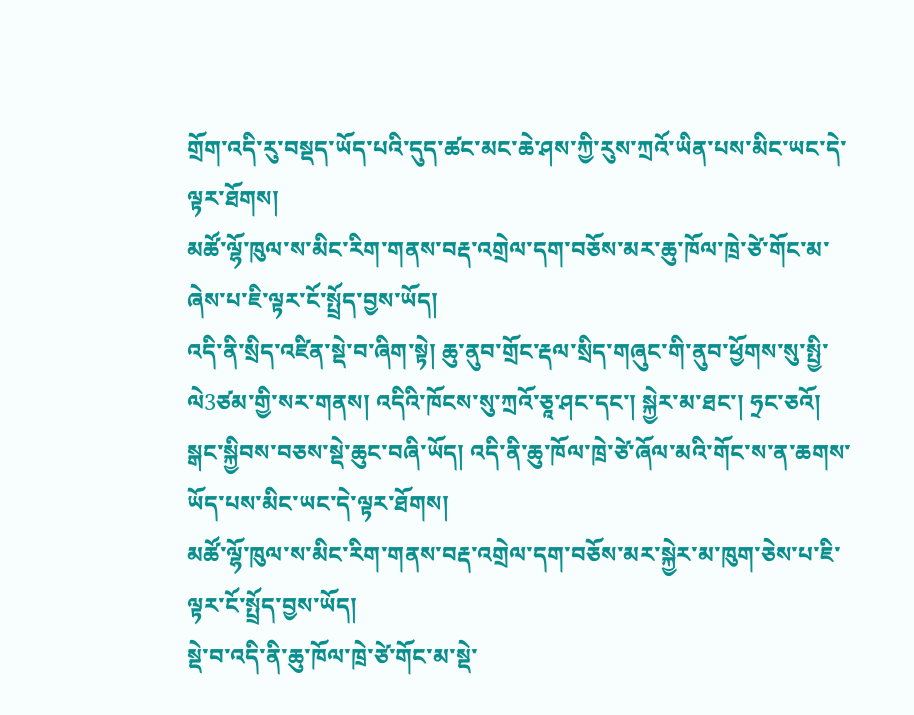གྲོག་འདི་རུ་བསྡད་ཡོད་པའི་དུད་ཚང་མང་ཆེ་ཤས་ཀྱི་རུས་ཀྲའོ་ཡིན་པས་མིང་ཡང་དེ་ལྟར་ཐོགས།
མཚོ་ལྷོ་ཁུལ་ས་མིང་རིག་གནས་བརྡ་འགྲེལ་དག་བཅོས་མར་ཆུ་ཁོལ་ཁྲེ་ཙེ་གོང་མ་ཞེས་པ་ཇི་ལྟར་ངོ་སྤྲོད་བྱས་ཡོད།
འདི་ནི་སྲིད་འཛིན་སྡེ་བ་ཞིག་སྟེ། ཆུ་ནུབ་གྲོང་རྡལ་སྲིད་གཞུང་གི་ནུབ་ཕྱོགས་སུ་སྤྱི་ལེ3ཙམ་གྱི་སར་གནས། འདིའི་ཁོངས་སུ་ཀྲའོ་ཅཱ་ཤང་དང་། སྐྱེར་མ་ཐང་། ཧྲང་ཅའོ། སྒང་སྐྱིབས་བཅས་སྡེ་ཆུང་བཞི་ཡོད། འདི་ནི་ཆུ་ཁོལ་ཁྲེ་ཙེ་ཞོལ་མའི་གོང་ས་ན་ཆགས་ཡོད་པས་མིང་ཡང་དེ་ལྟར་ཐོགས།
མཚོ་ལྷོ་ཁུལ་ས་མིང་རིག་གནས་བརྡ་འགྲེལ་དག་བཅོས་མར་སྐྱེར་མ་ཁུག་ཅེས་པ་ཇི་ལྟར་ངོ་སྤྲོད་བྱས་ཡོད།
སྡེ་བ་འདི་ནི་ཆུ་ཁོལ་ཁྲེ་ཙེ་གོང་མ་སྡེ་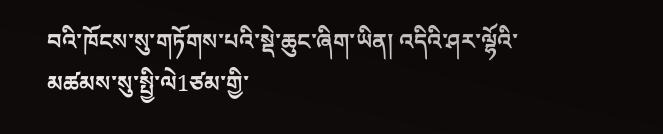བའི་ཁོངས་སུ་གཏོགས་པའི་སྡེ་ཆུང་ཞིག་ཡིན། འདིའི་ཤར་ལྷོའི་མཚམས་སུ་སྤྱི་ལེ1ཙམ་གྱི་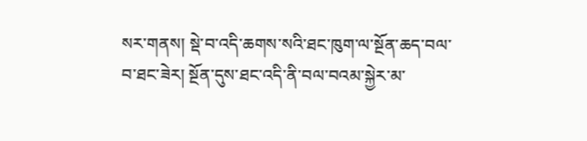སར་གནས། སྡེ་བ་འདི་ཆགས་སའི་ཐང་ཁུག་ལ་སྔོན་ཆད་བལ་བ་ཐང་ཟེར། སྔོན་དུས་ཐང་འདི་ནི་བལ་བའམ་སྐྱེར་མ་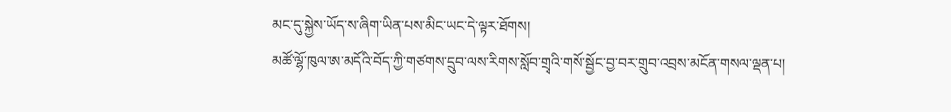མང་དུ་སྐྱེས་ཡོད་ས་ཞིག་ཡིན་པས་མིང་ཡང་དེ་ལྟར་ཐོགས།
མཚོ་ལྷོ་ཁུལ་ཨ་མདོའི་བོད་ཀྱི་གཙགས་དྲུབ་ལས་རིགས་སློབ་གྲྭའི་གསོ་སྦྱོང་བྱ་བར་གྲུབ་འབྲས་མངོན་གསལ་ལྡན་པ།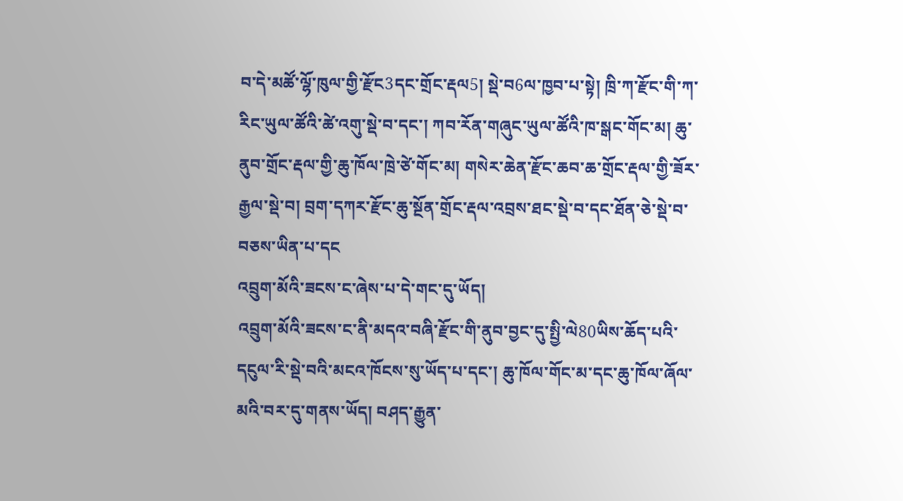བ་དེ་མཚོ་ལྷོ་ཁུལ་གྱི་རྫོང3དང་གྲོང་རྡལ5། སྡེ་བ6ལ་ཁྱབ་པ་སྟེ། ཁྲི་ཀ་རྫོང་གི་ཀ་རིང་ཡུལ་ཚོའི་ཚེ་འགུ་སྡེ་བ་དང་། ཀབ་རོན་གཞུང་ཡུལ་ཚོའི་ཁ་སྒང་གོང་མ། ཆུ་ནུབ་གྲོང་རྡལ་གྱི་ཆུ་ཁོལ་ཁྲེ་ཙེ་གོང་མ། གསེར་ཆེན་རྫོང་ཆབ་ཆ་གྲོང་རྡལ་གྱི་ཟོར་རྒྱལ་སྡེ་བ། བྲག་དཀར་རྫོང་ཆུ་སྔོན་གྲོང་རྡལ་འབྲས་ཐང་སྡེ་བ་དང་ཐོན་ཅེ་སྡེ་བ་བཅས་ཡིན་པ་དང
འབྲུག་མོའི་ཟངས་ང་ཞེས་པ་དེ་གང་དུ་ཡོད།
འབྲུག་མོའི་ཟངས་ང་ནི་མདའ་བཞི་རྫོང་གི་ནུབ་བྱང་དུ་སྤྱི་ལེ80ཡིས་ཆོད་པའི་དངུལ་རི་སྡེ་བའི་མངའ་ཁོངས་སུ་ཡོད་པ་དང་། ཆུ་ཁོལ་གོང་མ་དང་ཆུ་ཁོལ་ཞོལ་མའི་བར་དུ་གནས་ཡོད། བཤད་རྒྱུན་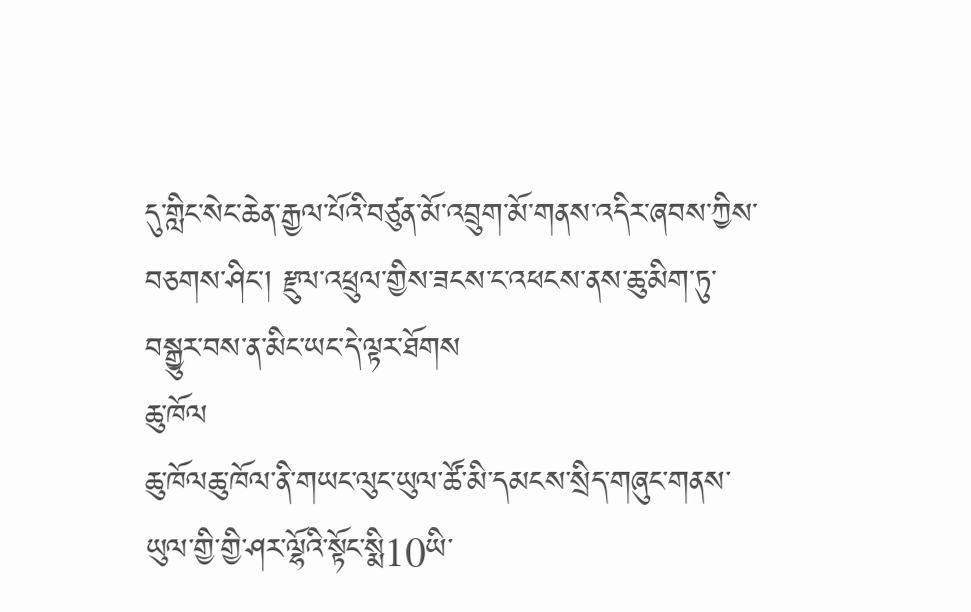དུ་གླིང་སེང་ཆེན་རྒྱལ་པོའི་བཙུན་མོ་འབྲུག་མོ་གནས་འདིར་ཞབས་ཀྱིས་བཅགས་ཤིང་། རྫུལ་འཕྲུལ་གྱིས་ཟངས་ང་འཕངས་ནས་ཆུ་མིག་ཏུ་བསྒྱུར་བས་ན་མིང་ཡང་དེ་ལྟར་ཐོགས
ཆུ་ཁོལ
ཆུ་ཁོལཆུ་ཁོལ་ནི་གཡང་ལུང་ཡུལ་ཚོ་མི་དམངས་སྲིད་གཞུང་གནས་ཡུལ་གྱི་གྱི་ཤར་ལྷོའི་སྟོང་སྨི10ཡི་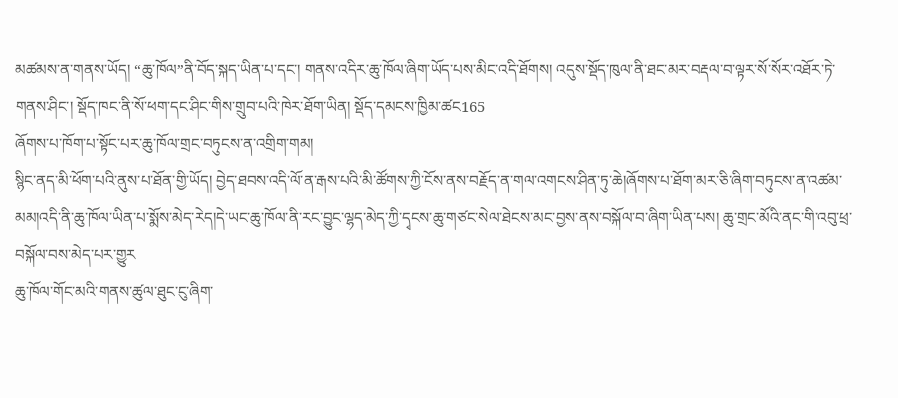མཚམས་ན་གནས་ཡོད། “ཆུ་ཁོལ”ནི་བོད་སྐད་ཡིན་པ་དང་། གནས་འདིར་ཆུ་ཁོལ་ཞིག་ཡོད་པས་མིང་འདི་ཐོགས། འདུས་སྡོད་ཁུལ་ནི་ཐང་མར་བརྡལ་བ་ལྟར་སོ་སོར་འཐོར་ཏེ་གནས་ཤིང་། སྡོད་ཁང་ནི་སོ་ཕག་དང་ཤིང་གིས་གྲུབ་པའི་ཁེར་ཐོག་ཡིན། སྡོད་དམངས་ཁྱིམ་ཚང165
ཞོགས་པ་ཁོག་པ་སྟོང་པར་ཆུ་ཁོལ་གྲང་བཏུངས་ན་འགྲིག་གམ།
སྙིང་ནད་མི་ཕོག་པའི་ནུས་པ་ཐོན་གྱི་ཡོད། བྱེད་ཐབས་འདི་ལོ་ན་རྒས་པའི་མི་ཚོགས་ཀྱི་ངོས་ནས་བརྗོད་ན་གལ་འགངས་ཤིན་ཏུ་ཆེ།ཞོགས་པ་ཐོག་མར་ཅི་ཞིག་བཏུངས་ན་འཚམ་མམ།འདི་ནི་ཆུ་ཁོལ་ཡིན་པ་སྨོས་མེད་རེད།དེ་ཡང་ཆུ་ཁོལ་ནི་རང་བྱུང་ལྷད་མེད་ཀྱི་དྭངས་ཆུ་གཙང་སེལ་ཐེངས་མང་བྱས་ནས་བསྐོལ་བ་ཞིག་ཡིན་པས། ཆུ་གྲང་མོའི་ནང་གི་འབུ་ཕྲ་བསྐོལ་བས་མེད་པར་གྱུར
ཆུ་ཁོལ་གོང་མའི་གནས་ཚུལ་ཐུང་ངུ་ཞིག་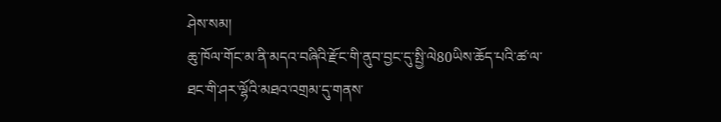ཤེས་སམ།
ཆུ་ཁོལ་གོང་མ་ནི་མདའ་བཞིའི་རྫོང་གི་ནུབ་བྱང་དུ་སྤྱི་ལེ80ཡིས་ཆོད་པའི་ཚ་ལ་ཐང་གི་ཤར་ལྷོའི་མཐའ་འགྲམ་དུ་གནས་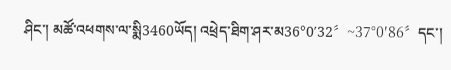ཤིང་། མཚོ་འཕགས་ལ་སྨི3460ཡོད། འཕྲེད་ཐིག་ཤར་མ36°0′32〞~37°0′86〞དང་།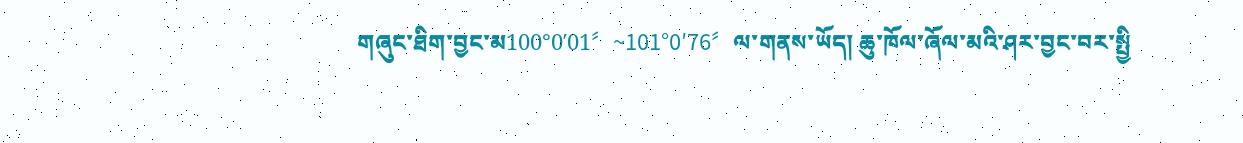གཞུང་ཐིག་བྱང་མ100°0′01〞~101°0′76〞ལ་གནས་ཡོད། ཆུ་ཁོལ་ཞོལ་མའི་ཤར་བྱང་བར་སྤྱི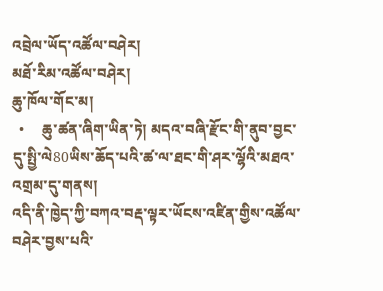འབྲེལ་ཡོད་འཚོལ་བཤེར།
མཐོ་རིམ་འཚོལ་བཤེར།
ཆུ་ཁོལ་གོང་མ།
  •     ཆུ་ཚན་ཞིག་ཡིན་ཏེ། མདའ་བཞི་རྫོང་གི་ནུབ་བྱང་དུ་སྤྱི་ལེ80ཡིས་ཆོད་པའི་ཚ་ལ་ཐང་གི་ཤར་ལྷོའི་མཐའ་འགྲམ་དུ་གནས།
འདི་ནི་ཁྱེད་ཀྱི་བཀའ་བརྡ་ལྟར་ཡོངས་འཛིན་གྱིས་འཚོལ་བཤེར་བྱས་པའི་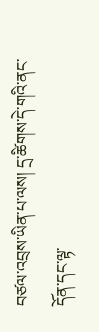བཙལ་འབྲས་ཡིན་པ་ལས། དྲ་ཚིགས་དེ་གའི་ནང་དོན་དང་ལྟ་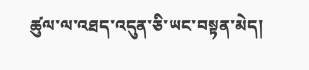ཚུལ་ལ་འཐད་འདུན་ཅི་ཡང་བསྟན་མེད།